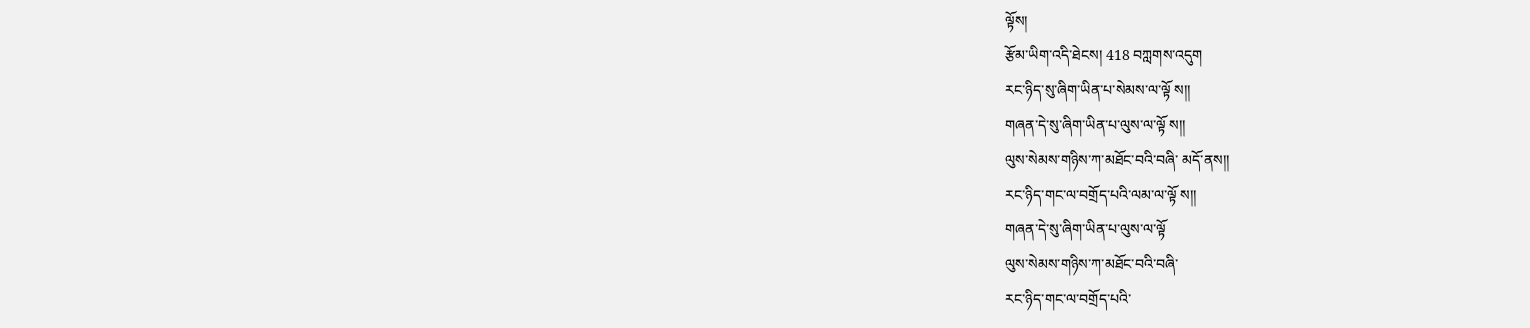ལྟོས།
རྩོམ་ཡིག་འདི་ཐེངས། 418 བཀླགས་འདུག
རང་ཉིད་སུ་ཞིག་ཡིན་པ་སེམས་ལ་ལྟོ ས།།
གཞན་དེ་སུ་ཞིག་ཡིན་པ་ལུས་ལ་ལྟོ ས།།
ལུས་སེམས་གཉིས་ཀ་མཐོང་བའི་བཞི་ མདོ་ནས།།
རང་ཉིད་གང་ལ་བགྲོད་པའི་ལམ་ལ་ལྟོ ས།།
གཞན་དེ་སུ་ཞིག་ཡིན་པ་ལུས་ལ་ལྟོ
ལུས་སེམས་གཉིས་ཀ་མཐོང་བའི་བཞི་
རང་ཉིད་གང་ལ་བགྲོད་པའི་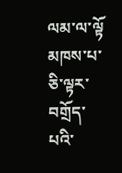ལམ་ལ་ལྟོ
མཁས་པ་ཅི་ལྟར་བགྲོད་པའི་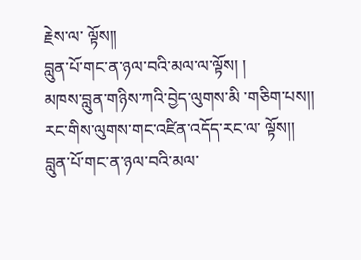རྗེས་ལ་ ལྟོས།།
བླུན་པོ་གང་ན་ཉལ་བའི་མལ་ལ་ལྟོས། །
མཁས་བླུན་གཉིས་ཀའི་བྱེད་ལུགས་མི ་གཅིག་པས།།
རང་གིས་ལུགས་གང་འཛིན་འདོད་རང་ལ་ ལྟོས།།
བླུན་པོ་གང་ན་ཉལ་བའི་མལ་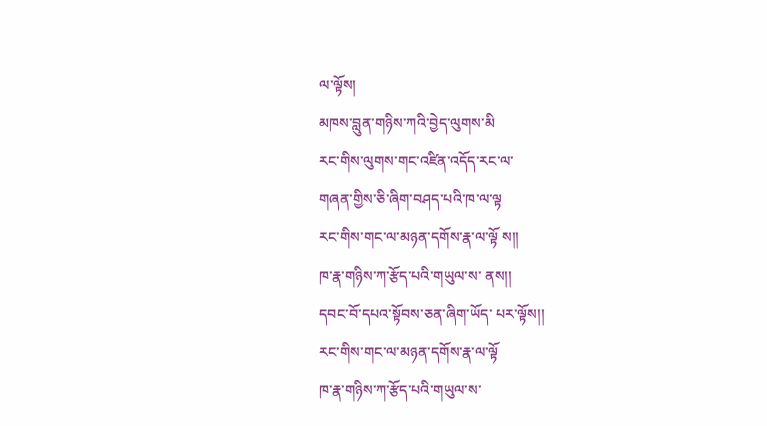ལ་ལྟོས།
མཁས་བླུན་གཉིས་ཀའི་བྱེད་ལུགས་མི
རང་གིས་ལུགས་གང་འཛིན་འདོད་རང་ལ་
གཞན་གྱིས་ཅི་ཞིག་བཤད་པའི་ཁ་ལ་ལྟ
རང་གིས་གང་ལ་མཉན་དགོས་རྣ་ལ་ལྟོ ས།།
ཁ་རྣ་གཉིས་ཀ་རྩོད་པའི་གཡུལ་ས་ ནས།།
དབང་བོ་དཔའ་སྟོབས་ཅན་ཞིག་ཡོད་ པར་ལྟོས།།
རང་གིས་གང་ལ་མཉན་དགོས་རྣ་ལ་ལྟོ
ཁ་རྣ་གཉིས་ཀ་རྩོད་པའི་གཡུལ་ས་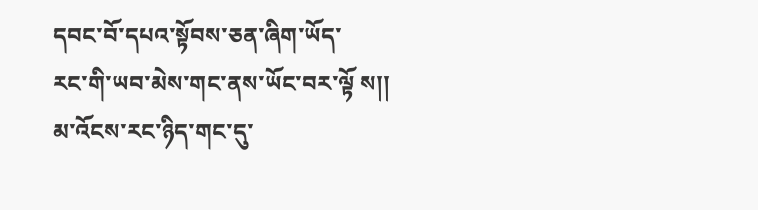དབང་བོ་དཔའ་སྟོབས་ཅན་ཞིག་ཡོད་
རང་གི་ཡབ་མེས་གང་ནས་ཡོང་བར་ལྟོ ས།།
མ་འོངས་རང་ཉིད་གང་དུ་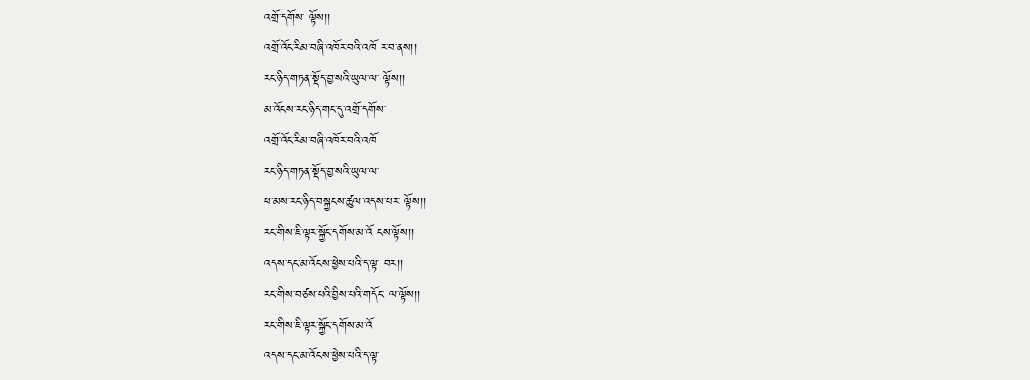འགྲོ་དགོས་ ལྟོས།།
འགྲོ་འོང་རིམ་བཞི་འཁོར་བའི་འཁོ ར་བ་ནས།།
རང་ཉིད་གཏན་སྡོད་བྱ་སའི་ཡུལ་ལ་ ལྟོས།།
མ་འོངས་རང་ཉིད་གང་དུ་འགྲོ་དགོས་
འགྲོ་འོང་རིམ་བཞི་འཁོར་བའི་འཁོ
རང་ཉིད་གཏན་སྡོད་བྱ་སའི་ཡུལ་ལ་
ཕ་མས་རང་ཉིད་བསྐྱངས་ཚུལ་འདས་པར་ ལྟོས།།
རང་གིས་ཇི་ལྟར་སྐྱོང་དགོས་མ་འོ ངས་ལྟོས།།
འདས་དང་མ་འོངས་ཕྱེས་པའི་ད་ལྟ་ བར།།
རང་གིས་བཙས་པའི་བྱིས་པའི་གདོང་ ལ་ལྟོས།།
རང་གིས་ཇི་ལྟར་སྐྱོང་དགོས་མ་འོ
འདས་དང་མ་འོངས་ཕྱེས་པའི་ད་ལྟ་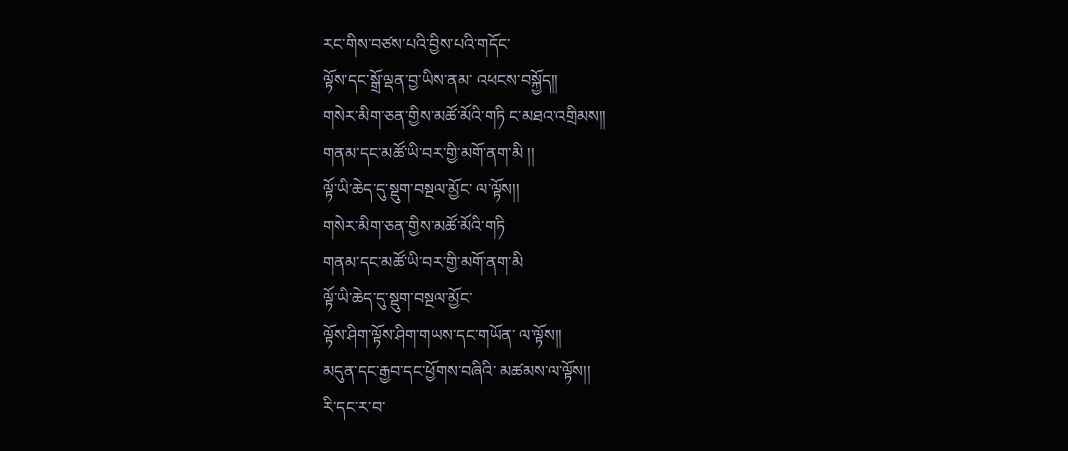རང་གིས་བཙས་པའི་བྱིས་པའི་གདོང་
ལྟོས་དང་སྒྲོ་ལྡན་བྱ་ཡིས་ནམ་ འཕངས་བསྐྱོད།།
གསེར་མིག་ཅན་གྱིས་མཚོ་མོའི་གཏི ང་མཐའ་འགྲིམས།།
གནམ་དང་མཚོ་ཡི་བར་གྱི་མགོ་ནག་མི །།
ལྟོ་ཡི་ཆེད་དུ་སྡུག་བསྔལ་མྱོང་ ལ་ལྟོས།།
གསེར་མིག་ཅན་གྱིས་མཚོ་མོའི་གཏི
གནམ་དང་མཚོ་ཡི་བར་གྱི་མགོ་ནག་མི
ལྟོ་ཡི་ཆེད་དུ་སྡུག་བསྔལ་མྱོང་
ལྟོས་ཤིག་ལྟོས་ཤིག་གཡས་དང་གཡོན་ ལ་ལྟོས།།
མདུན་དང་རྒྱབ་དང་ཕྱོགས་བཞིའི་ མཚམས་ལ་ལྟོས།།
རི་དང་ར་བ་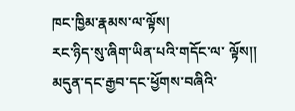ཁང་ཁྱིམ་རྣམས་ལ་ལྟོས།
རང་ཉིད་སུ་ཞིག་ཡིན་པའི་གདོང་ལ་ ལྟོས།།
མདུན་དང་རྒྱབ་དང་ཕྱོགས་བཞིའི་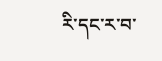རི་དང་ར་བ་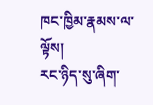ཁང་ཁྱིམ་རྣམས་ལ་ལྟོས།
རང་ཉིད་སུ་ཞིག་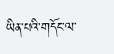ཡིན་པའི་གདོང་ལ་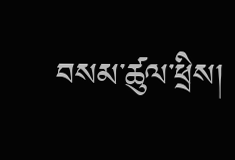བསམ་ཚུལ་ཕྲིས།